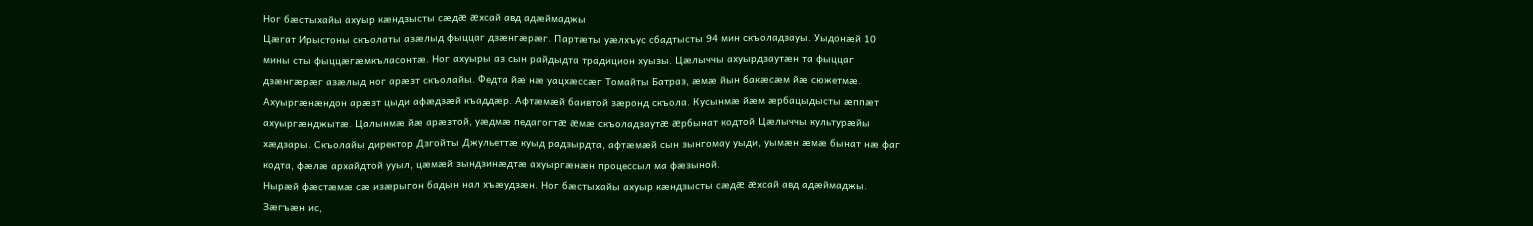Ног бæстыхайы ахуыр кæндзысты сæдæ æхсай авд адæймаджы
Цæгат Ирыстоны скъолаты азæлыд фыццаг дзæнгæрæг. Партæты уæлхъус сбадтысты 94 мин скъоладзауы. Уыдонæй 10 мины сты фыццæгæмкъласонтæ. Ног ахуыры аз сын райдыдта традицион хуызы. Цæлыччы ахуырдзаутæн та фыццаг дзæнгæрæг азæлыд ног арæзт скъолайы. Федта йæ нæ уацхæссæг Томайты Батраз, æмæ йын бакæсæм йæ сюжетмæ.
Ахуыргæнæндон арæзт цыди афæдзæй къаддæр. Афтæмæй баивтой зæронд скъола. Кусынмæ йæм æрбацыдысты æппæт ахуыргæнджытæ. Цалынмæ йæ арæзтой, уæдмæ педагогтæ æмæ скъоладзаутæ æрбынат кодтой Цæлыччы культурæйы хæдзары. Скъолайы директор Дзгойты Джульеттæ куыд радзырдта, афтæмæй сын зынгомау уыди, уымæн æмæ бынат нæ фаг кодта, фæлæ архайдтой ууыл, цæмæй зындзинæдтæ ахуыргæнæн процессыл ма фæзыной.
Нырæй фæстæмæ сæ изæрыгон бадын нал хъæудзæн. Ног бæстыхайы ахуыр кæндзысты сæдæ æхсай авд адæймаджы. Зæгъæн ис,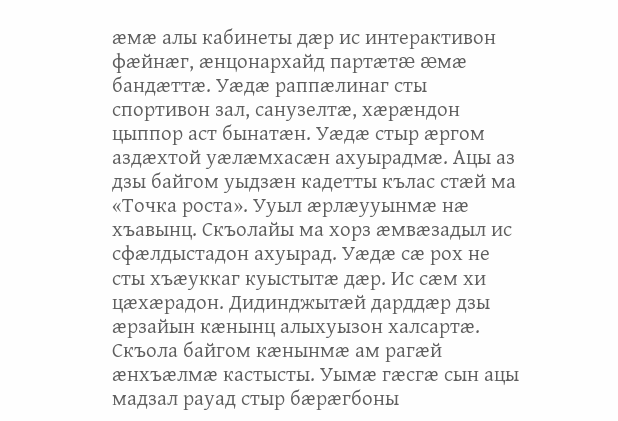æмæ алы кабинеты дæр ис интерактивон фæйнæг, æнцонархайд партæтæ æмæ бандæттæ. Уæдæ раппæлинаг сты спортивон зал, санузелтæ, хæрæндон цыппор аст бынатæн. Уæдæ стыр æргом аздæхтой уæлæмхасæн ахуырадмæ. Ацы аз дзы байгом уыдзæн кадетты кълас стæй ма «Точка роста». Ууыл æрлæууынмæ нæ хъавынц. Скъолайы ма хорз æмвæзадыл ис сфæлдыстадон ахуырад. Уæдæ сæ рох не сты хъæуккаг куыстытæ дæр. Ис сæм хи цæхæрадон. Дидинджытæй дарддæр дзы æрзайын кæнынц алыхуызон халсартæ.
Скъола байгом кæнынмæ ам рагæй æнхъæлмæ кастысты. Уымæ гæсгæ сын ацы мадзал рауад стыр бæрæгбоны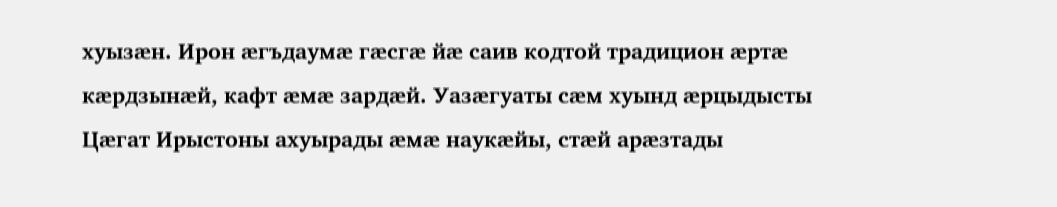хуызæн. Ирон æгъдаумæ гæсгæ йæ саив кодтой традицион æртæ кæрдзынæй, кафт æмæ зардæй. Уазæгуаты сæм хуынд æрцыдысты Цæгат Ирыстоны ахуырады æмæ наукæйы, стæй арæзтады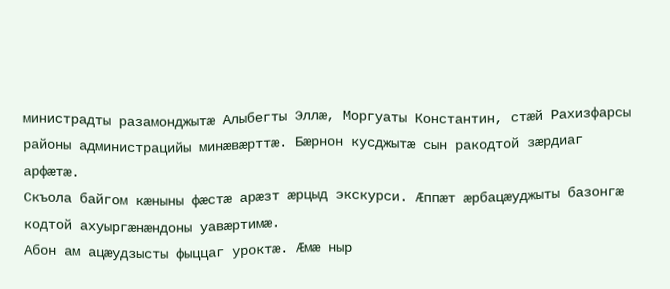министрадты разамонджытæ Алыбегты Эллæ, Моргуаты Константин, стæй Рахизфарсы районы администрацийы минæвæрттæ. Бæрнон кусджытæ сын ракодтой зæрдиаг арфæтæ.
Скъола байгом кæныны фæстæ арæзт æрцыд экскурси. Æппæт æрбацæуджыты базонгæ кодтой ахуыргæнæндоны уавæртимæ.
Абон ам ацæудзысты фыццаг уроктæ. Æмæ ныр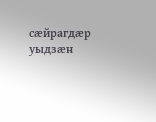сæйрагдæр уыдзæн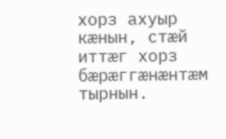хорз ахуыр кæнын, стæй иттæг хорз бæрæггæнæнтæм тырнын.